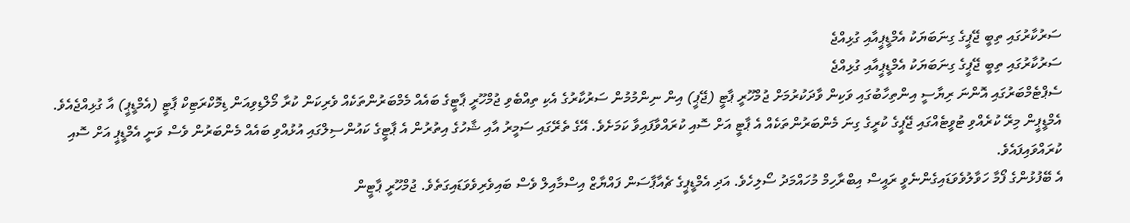ސަރުކާރުގައި ތިބީ ޖޭޕީގެ ގިނަބަޔަކު އެމްޑީޕީއާއި ގުޅިއްޖެ
ސަރުކާރުގައި ތިބީ ޖޭޕީގެ ގިނަބަޔަކު އެމްޑީޕީއާއި ގުޅިއްޖެ
ސެޕްޓެމްބަރުގައި އޮންނަ ރިޔާސީ އިންތިހާބުގައި ވަކިން ވާދަކުރުމަށް ޖުމްހޫރީ ޕާޓީ (ޖޭޕީ) އިން ނިންމުމުން ސަރުކާރުގެ އެކި ތިއްބެވި ޖުމްހޫރީ ޕާޓީގެ ބައެއް މެމްބަރުންތަކެއް ވެރިކަން ކުރާ މޯލްޑިވިއަން ޑިމޮކްރަޓިކް ޕާޓީ (އެމްޑީޕީ) އާ ގުޅިއްޖެއެވެ.
އެމްޑީޕީން މިރޭ ކުރެއްވި ޓުވީޓެއްގައި ޖޭޕީގެ ކުރީގެ ގިނަ މެންބަރުންތަކެއް އެ ޕާޓީ އަށް ސޮއި ކުރައްވާފައިވާ ކަމަށެވެ. އޭގެ ތެރޭގައި ސަމީރު އާއި ޝާހުގެ އިތުރުން އެ ޕާޓީގެ ކައުންސިލްގައި އުޅުއްވި ބައެއް މެންބަރުން ވެސް ވަނީ އެމްޑީޕީ އަށް ސޮއި ކުރައްވައިފައެވެ.
އެ ބޭފުޅުންގެ ފޯމާ ހަވާލުވެވަޑައިގެންނެވީ ރައީސް އިބްރާހިމް މުހައްމަދު ސޯލިހެވެ. އަދި އެމްޑީޕީގެ ޗެއާޕާސަން ފައްޔާޒް އިސްމާއިލް ވެސް ބައިވެރިވެވަޑައިގަތެވެ. ޖުމްހޫރީ ޕާޓީން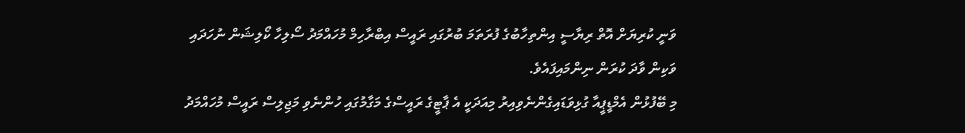ވަނީ ކުރިޔަށް އޮތް ރިޔާސީ އިންތިހާބުގެ ފުރަތަމަ ބުރުގައި ރައީސް އިބްރާހިމް މުހައްމަދު ސޯލިހާ ކޯލިޝަން ނުހަދައި ވަކިން ވާދަ ކުރަން ނިންމައިފައެވެ.
މި ބޭފުޅުން އެމްޑީޕީއާ ގުޅިވަޑައިގެންނެވިއިރު މިއަދަކީ އެ ޕާޓީގެ ރައީސްގެ މަގާމުގައި ހުންނެވި މަޖިލިސް ރައީސް މުހައްމަދު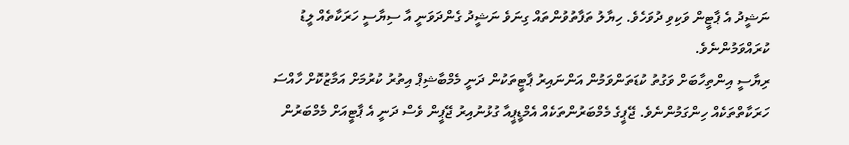ނަޝީދު އެ ޕާޓީން ވަކިވި ދުވަހެވެ. ހިޔާލު ތަފާތުވުންތައް ގިނަވެ ނަޝީދު ގެންދަވަނީ އާ ސިޔާސީ ހަރަކާތެއް ލީޑު ކުރައްވަމުންނެވެ.
ރިޔާސީ އިންތިހާބަށް ވަގުތު ކުޑަތަންވަމުން އަންނައިރު ޕާޓީތަކުން ދަނީ މެމްބާޝިޕް އިތުރު ކުރުމަށް އަމާޒުކޮށް ހާއްސަ ހަރަކާތްތަކެއް ހިންގަމުންނެވެ. ޖޭޕީގެ މެމްބަރުންތަކެއް އެމްޑީޕީއާ ގުޅުނުއިރު ޖޭޕީން ވެސް ދަނީ އެ ޕާޓީއަށް މެމްބަރުން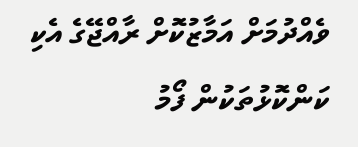ވެއްދުމަށް އަމާޒުކޮށް ރާއްޖޭގެ އެކި ކަންކޮޅުތަކުން ފޯމު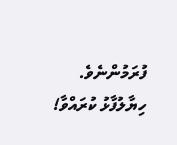ފުރަމުންނެވެ.
ހިޔާލުފާޅު ކުރައްވާ!